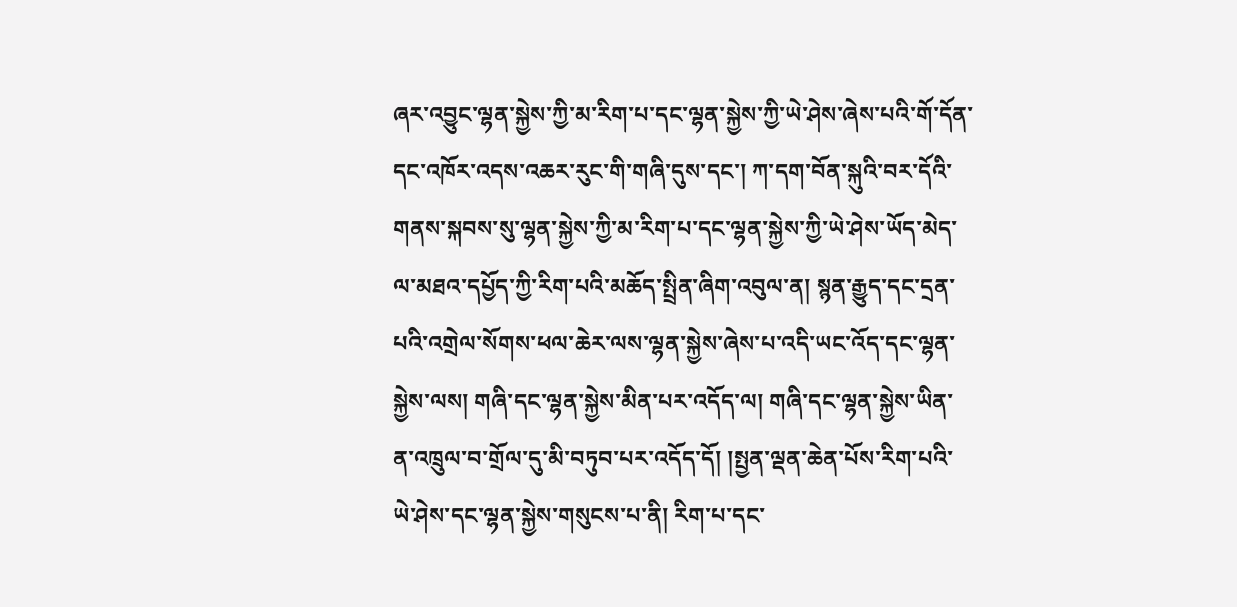ཞར་འབྱུང་ལྷན་སྐྱེས་ཀྱི་མ་རིག་པ་དང་ལྷན་སྐྱེས་ཀྱི་ཡེ་ཤེས་ཞེས་པའི་གོ་དོན་དང་འཁོར་འདས་འཆར་རུང་གི་གཞི་དུས་དང་། ཀ་དག་བོན་སྐུའི་བར་དོའི་གནས་སྐབས་སུ་ལྷན་སྐྱེས་ཀྱི་མ་རིག་པ་དང་ལྷན་སྐྱེས་ཀྱི་ཡེ་ཤེས་ཡོད་མེད་ལ་མཐའ་དཔྱོད་ཀྱི་རིག་པའི་མཆོད་སྤྲིན་ཞིག་འབུལ་ན། སྙན་རྒྱུད་དང་དྲན་པའི་འགྲེལ་སོགས་ཕལ་ཆེར་ལས་ལྷན་སྐྱེས་ཞེས་པ་འདི་ཡང་འོད་དང་ལྷན་སྐྱེས་ལས། གཞི་དང་ལྷན་སྐྱེས་མིན་པར་འདོད་ལ། གཞི་དང་ལྷན་སྐྱེས་ཡིན་ན་འཁྲུལ་བ་གྲོལ་དུ་མི་བཏུབ་པར་འདོད་དོ། །སྤྱན་ལྡན་ཆེན་པོས་རིག་པའི་ཡེ་ཤེས་དང་ལྷན་སྐྱེས་གསུངས་པ་ནི། རིག་པ་དང་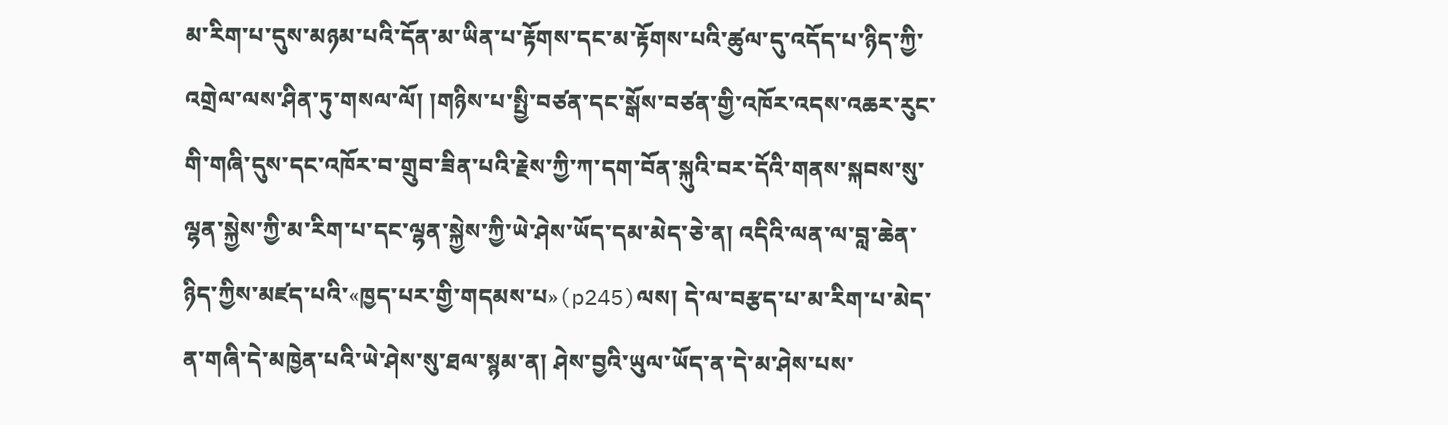མ་རིག་པ་དུས་མཉམ་པའི་དོན་མ་ཡིན་པ་རྟོགས་དང་མ་རྟོགས་པའི་ཚུལ་དུ་འདོད་པ་ཉིད་ཀྱི་འགྲེལ་ལས་ཤིན་ཏུ་གསལ་ལོ། །གཉིས་པ་སྤྱི་བཙན་དང་སྒོས་བཙན་གྱི་འཁོར་འདས་འཆར་རུང་གི་གཞི་དུས་དང་འཁོར་བ་གྲུབ་ཟིན་པའི་རྗེས་ཀྱི་ཀ་དག་བོན་སྐུའི་བར་དོའི་གནས་སྐབས་སུ་ལྷན་སྐྱེས་ཀྱི་མ་རིག་པ་དང་ལྷན་སྐྱེས་ཀྱི་ཡེ་ཤེས་ཡོད་དམ་མེད་ཅེ་ན། འདིའི་ལན་ལ་བླ་ཆེན་ཉིད་ཀྱིས་མཛད་པའི་«ཁྱད་པར་གྱི་གདམས་པ»(p245)ལས། དེ་ལ་བརྩད་པ་མ་རིག་པ་མེད་ན་གཞི་དེ་མཁྱེན་པའི་ཡེ་ཤེས་སུ་ཐལ་སྙམ་ན། ཤེས་བྱའི་ཡུལ་ཡོད་ན་དེ་མ་ཤེས་པས་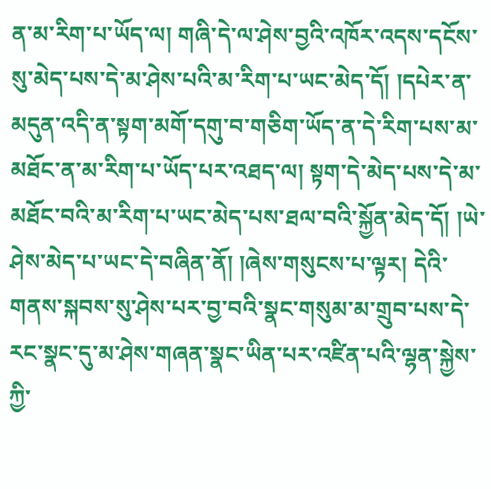ན་མ་རིག་པ་ཡོད་ལ། གཞི་དེ་ལ་ཤེས་བྱའི་འཁོར་འདས་དངོས་སུ་མེད་པས་དེ་མ་ཤེས་པའི་མ་རིག་པ་ཡང་མེད་དོ། །དཔེར་ན་མདུན་འདི་ན་སྟག་མགོ་དགུ་བ་གཅིག་ཡོད་ན་དེ་རིག་པས་མ་མཐོང་ན་མ་རིག་པ་ཡོད་པར་འཐད་ལ། སྟག་དེ་མེད་པས་དེ་མ་མཐོང་བའི་མ་རིག་པ་ཡང་མེད་པས་ཐལ་བའི་སྐྱོན་མེད་དོ། །ཡེ་ཤེས་མེད་པ་ཡང་དེ་བཞིན་ནོ། །ཞེས་གསུངས་པ་ལྟར། དེའི་གནས་སྐབས་སུ་ཤེས་པར་བྱ་བའི་སྣང་གསུམ་མ་གྲུབ་པས་དེ་རང་སྣང་དུ་མ་ཤེས་གཞན་སྣང་ཡིན་པར་འཛིན་པའི་ལྷན་སྐྱེས་ཀྱི་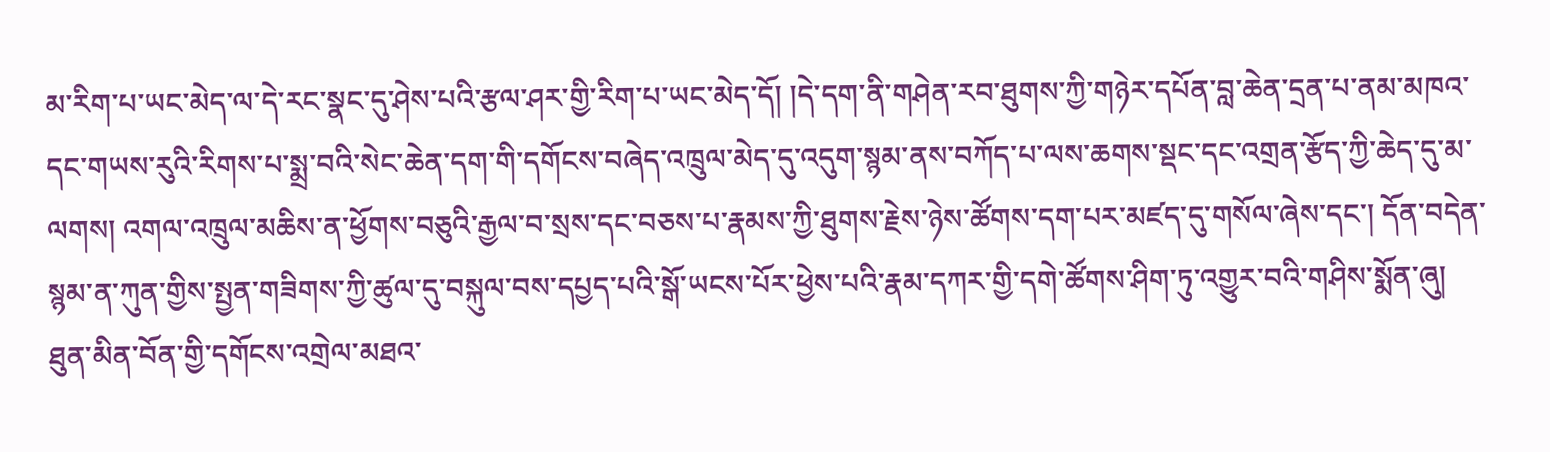མ་རིག་པ་ཡང་མེད་ལ་དེ་རང་སྣང་དུ་ཤེས་པའི་རྩལ་ཤར་གྱི་རིག་པ་ཡང་མེད་དོ། །དེ་དག་ནི་གཤེན་རབ་ཐུགས་ཀྱི་གཉེར་དཔོན་བླ་ཆེན་དྲན་པ་ནམ་མཁའ་དང་གཡས་རུའི་རིགས་པ་སྨྲ་བའི་སེང་ཆེན་དག་གི་དགོངས་བཞེད་འཁྲུལ་མེད་དུ་འདུག་སྙམ་ནས་བཀོད་པ་ལས་ཆགས་སྡང་དང་འགྲན་རྩོད་ཀྱི་ཆེད་དུ་མ་ལགས། འགལ་འཁྲུལ་མཆིས་ན་ཕྱོགས་བཅུའི་རྒྱལ་བ་སྲས་དང་བཅས་པ་རྣམས་ཀྱི་ཐུགས་རྗེས་ཉེས་ཚོགས་དག་པར་མཛད་དུ་གསོལ་ཞེས་དང་། དོན་བདེན་སྙམ་ན་ཀུན་གྱིས་སྤྱན་གཟིགས་ཀྱི་ཚུལ་དུ་བསྐུལ་བས་དཔྱད་པའི་སྒོ་ཡངས་པོར་ཕྱེས་པའི་རྣམ་དཀར་གྱི་དགེ་ཚོགས་ཤིག་ཏུ་འགྱུར་བའི་གཤིས་སྨོན་ཞུ།
ཐུན་མིན་བོན་གྱི་དགོངས་འགྲེལ་མཐའ་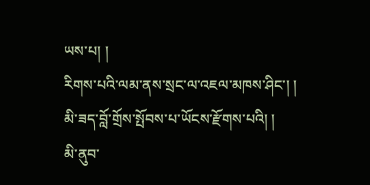ཡས་པ། །
རིགས་པའི་ལམ་ནས་སྲང་ལ་འཇལ་མཁས་ཤིང་། །
མི་ཟད་བློ་གྲོས་སྤོབས་པ་ཡོངས་རྫོགས་པའི། །
མི་ནུབ་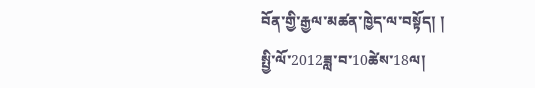བོན་གྱི་རྒྱལ་མཚན་ཁྱེད་ལ་བསྟོད། །
སྤྱི་ལོ་2012ཟླ་བ་10ཚེས་18ལ།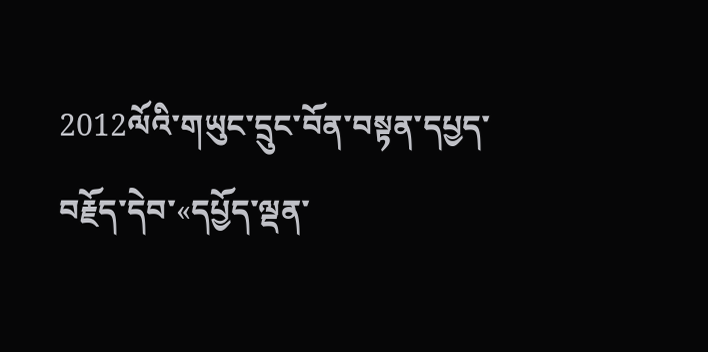2012ལོའི་གཡུང་དྲུང་བོན་བསྟན་དཔྱད་བརྗོད་དེབ་«དཔྱོད་ལྡན་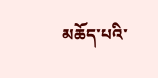མཆོད་པའི་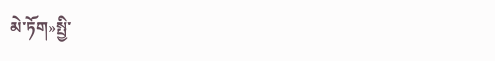མེ་ཏོག»སྤྱི་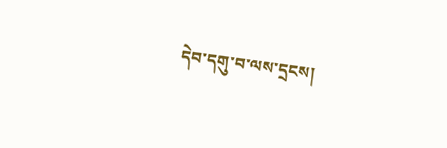དེབ་དགུ་བ་ལས་དྲངས།